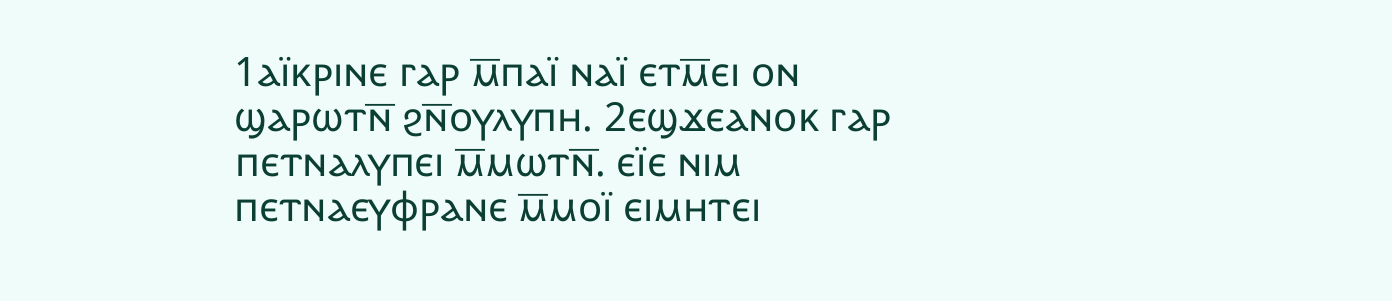1ⲁⲓ̈ⲕⲣⲓⲛⲉ ⲅⲁⲣ ⲙ̅ⲡⲁⲓ̈ ⲛⲁⲓ̈ ⲉⲧⲙ̅ⲉⲓ ⲟⲛ ϣⲁⲣⲱⲧⲛ̅ ϩⲛ̅ⲟⲩⲗⲩⲡⲏ. 2ⲉϣϫⲉⲁⲛⲟⲕ ⲅⲁⲣ ⲡⲉⲧⲛⲁⲗⲩⲡⲉⲓ ⲙ̅ⲙⲱⲧⲛ̅. ⲉⲓ̈ⲉ ⲛⲓⲙ ⲡⲉⲧⲛⲁⲉⲩⲫⲣⲁⲛⲉ ⲙ̅ⲙⲟⲓ̈ ⲉⲓⲙⲏⲧⲉⲓ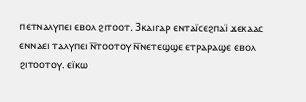ⲡⲉⲧⲛⲁⲗⲩⲡⲉⲓ ⲉⲃⲟⲗ ϩⲓⲧⲟⲟⲧ. 3ⲕⲁⲓⲅⲁⲣ ⲉⲛⲧⲁⲓ̈ⲥⲉϩⲡⲁⲓ̈ ϫⲉⲕⲁⲁⲥ ⲉⲛⲛⲁⲉⲓ ⲧⲁⲗⲩⲡⲉⲓ ⲛ̅ⲧⲟⲟⲧⲟⲩ ⲛ̅ⲛⲉⲧⲉϣϣⲉ ⲉⲧⲣⲁⲣⲁϣⲉ ⲉⲃⲟⲗ ϩⲓⲧⲟⲟⲧⲟⲩ. ⲉⲓ̈ⲕⲱ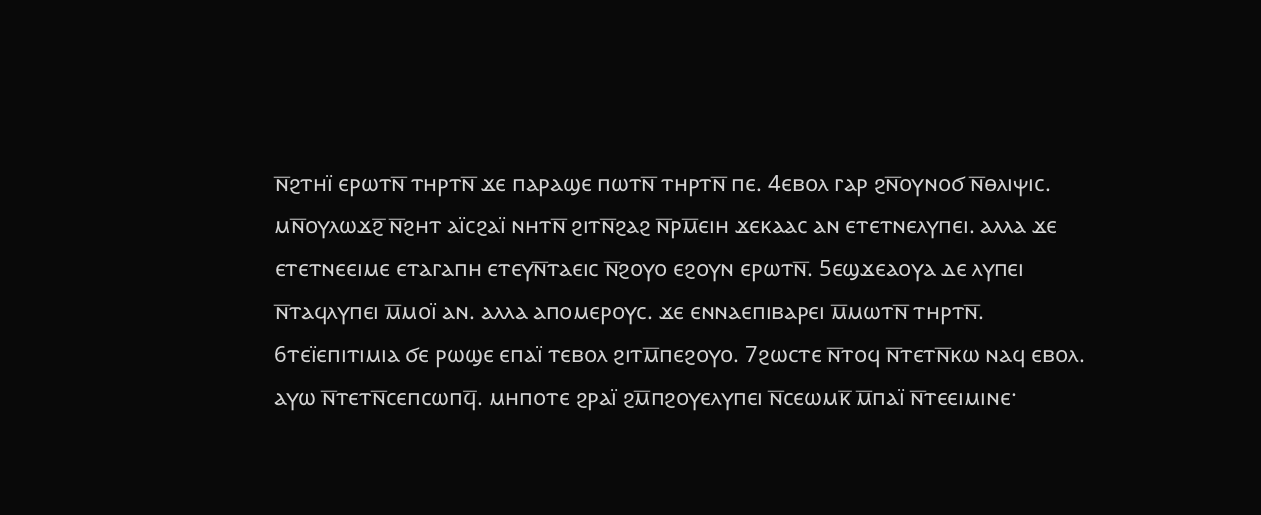ⲛ̅ϩⲧⲏⲓ̈ ⲉⲣⲱⲧⲛ̅ ⲧⲏⲣⲧⲛ̅ ϫⲉ ⲡⲁⲣⲁϣⲉ ⲡⲱⲧⲛ̅ ⲧⲏⲣⲧⲛ̅ ⲡⲉ. 4ⲉⲃⲟⲗ ⲅⲁⲣ ϩⲛ̅ⲟⲩⲛⲟϭ ⲛ̅ⲑⲗⲓⲯⲓⲥ. ⲙⲛ̅ⲟⲩⲗⲱϫϩ̅ ⲛ̅ϩⲏⲧ ⲁⲓ̈ⲥϩⲁⲓ̈ ⲛⲏⲧⲛ̅ ϩⲓⲧⲛ̅ϩⲁϩ ⲛ̅ⲣⲙ̅ⲉⲓⲏ ϫⲉⲕⲁⲁⲥ ⲁⲛ ⲉⲧⲉⲧⲛⲉⲗⲩⲡⲉⲓ. ⲁⲗⲗⲁ ϫⲉ ⲉⲧⲉⲧⲛⲉⲉⲓⲙⲉ ⲉⲧⲁⲅⲁⲡⲏ ⲉⲧⲉⲩⲛ̅ⲧⲁⲉⲓⲥ ⲛ̅ϩⲟⲩⲟ ⲉϩⲟⲩⲛ ⲉⲣⲱⲧⲛ̅. 5ⲉϣϫⲉⲁⲟⲩⲁ ⲇⲉ ⲗⲩⲡⲉⲓ ⲛ̅ⲧⲁϥⲗⲩⲡⲉⲓ ⲙ̅ⲙⲟⲓ̈ ⲁⲛ. ⲁⲗⲗⲁ ⲁⲡⲟⲙⲉⲣⲟⲩⲥ. ϫⲉ ⲉⲛⲛⲁⲉⲡⲓⲃⲁⲣⲉⲓ ⲙ̅ⲙⲱⲧⲛ̅ ⲧⲏⲣⲧⲛ̅. 6ⲧⲉⲓ̈ⲉⲡⲓⲧⲓⲙⲓⲁ ϭⲉ ⲣⲱϣⲉ ⲉⲡⲁⲓ̈ ⲧⲉⲃⲟⲗ ϩⲓⲧⲙ̅ⲡⲉϩⲟⲩⲟ. 7ϩⲱⲥⲧⲉ ⲛ̅ⲧⲟϥ ⲛ̅ⲧⲉⲧⲛ̅ⲕⲱ ⲛⲁϥ ⲉⲃⲟⲗ. ⲁⲩⲱ ⲛ̅ⲧⲉⲧⲛ̅ⲥⲉⲡⲥⲱⲡϥ̅. ⲙⲏⲡⲟⲧⲉ ϩⲣⲁⲓ̈ ϩⲙ̅ⲡϩⲟⲩⲉⲗⲩⲡⲉⲓ ⲛ̅ⲥⲉⲱⲙⲕ̅ ⲙ̅ⲡⲁⲓ̈ ⲛ̅ⲧⲉⲉⲓⲙⲓⲛⲉ·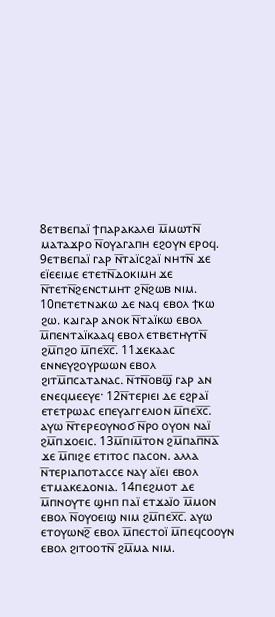8ⲉⲧⲃⲉⲡⲁⲓ̈ ϯⲡⲁⲣⲁⲕⲁⲗⲉⲓ ⲙ̅ⲙⲱⲧⲛ̅ ⲙⲁⲧⲁϫⲣⲟ ⲛ̅ⲟⲩⲁⲅⲁⲡⲏ ⲉϩⲟⲩⲛ ⲉⲣⲟϥ. 9ⲉⲧⲃⲉⲡⲁⲓ̈ ⲅⲁⲣ ⲛ̅ⲧⲁⲓ̈ⲥϩⲁⲓ̈ ⲛⲏⲧⲛ̅ ϫⲉ ⲉⲓ̈ⲉⲉⲓⲙⲉ ⲉⲧⲉⲧⲛ̅ⲇⲟⲕⲓⲙⲏ ϫⲉ ⲛ̅ⲧⲉⲧⲛ̅ϩⲉⲛⲥⲧⲙⲏⲧ ϩⲛ̅ϩⲱⲃ ⲛⲓⲙ. 10ⲡⲉⲧⲉⲧⲛⲁⲕⲱ ⲇⲉ ⲛⲁϥ ⲉⲃⲟⲗ ϯⲕⲱ ϩⲱ. ⲕⲁⲓⲅⲁⲣ ⲁⲛⲟⲕ ⲛ̅ⲧⲁⲓ̈ⲕⲱ ⲉⲃⲟⲗ ⲙ̅ⲡⲉⲛⲧⲁⲓ̈ⲕⲁⲁϥ ⲉⲃⲟⲗ ⲉⲧⲃⲉⲧⲏⲩⲧⲛ̅ ϩⲙ̅ⲡϩⲟ ⲙ̅ⲡⲉⲭ̅ⲥ̅. 11ϫⲉⲕⲁⲁⲥ ⲉⲛⲛⲉⲩϩⲟⲩⲣⲱⲱⲛ ⲉⲃⲟⲗ ϩⲓⲧⲙ̅ⲡⲥⲁⲧⲁⲛⲁⲥ. ⲛ̅ⲧⲛ̅ⲟⲃϣ̅ ⲅⲁⲣ ⲁⲛ ⲉⲛⲉϥⲙⲉⲉⲩⲉ· 12ⲛ̅ⲧⲉⲣⲓⲉⲓ ⲇⲉ ⲉϩⲣⲁⲓ̈ ⲉⲧⲉⲧⲣⲱⲁⲥ ⲉⲡⲉⲩⲁⲅⲅⲉⲗⲓⲟⲛ ⲙ̅ⲡⲉⲭ̅ⲥ̅. ⲁⲩⲱ ⲛ̅ⲧⲉⲣⲉⲟⲩⲛⲟϭ ⲛ̅ⲣⲟ ⲟⲩⲟⲛ ⲛⲁⲓ̈ ϩⲙ̅ⲡϫⲟⲉⲓⲥ. 13ⲙ̅ⲡⲓⲙ̅ⲧⲟⲛ ϩⲙ̅ⲡⲁⲡ̅ⲛ̅ⲁ̅ ϫⲉ ⲙ̅ⲡⲓϩⲉ ⲉⲧⲓⲧⲟⲥ ⲡⲁⲥⲟⲛ. ⲁⲗⲗⲁ ⲛ̅ⲧⲉⲣⲓⲁⲡⲟⲧⲁⲥⲥⲉ ⲛⲁⲩ ⲁⲓ̈ⲉⲓ ⲉⲃⲟⲗ ⲉⲧⲙⲁⲕⲉⲇⲟⲛⲓⲁ. 14ⲡⲉϩⲙⲟⲧ ⲇⲉ ⲙ̅ⲡⲛⲟⲩⲧⲉ ϣⲏⲡ ⲡⲁⲓ̈ ⲉⲧϫⲁⲓ̈ⲟ ⲙ̅ⲙⲟⲛ ⲉⲃⲟⲗ ⲛ̅ⲟⲩⲟⲉⲓϣ ⲛⲓⲙ ϩⲙ̅ⲡⲉⲭ̅ⲥ̅. ⲁⲩⲱ ⲉⲧⲟⲩⲱⲛϩ̅ ⲉⲃⲟⲗ ⲙ̅ⲡⲉⲥⲧⲟⲓ̈ ⲙ̅ⲡⲉϥⲥⲟⲟⲩⲛ ⲉⲃⲟⲗ ϩⲓⲧⲟⲟⲧⲛ̅ ϩⲙ̅ⲙⲁ ⲛⲓⲙ.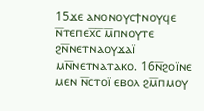15ϫⲉ ⲁⲛⲟⲛⲟⲩⲥϯⲛⲟⲩϥⲉ ⲛ̅ⲧⲉⲡⲉⲭ̅ⲥ̅ ⲙ̅ⲡⲛⲟⲩⲧⲉ ϩⲛ̅ⲛⲉⲧⲛⲁⲟⲩϫⲁⲓ̈ ⲙⲛ̅ⲛⲉⲧⲛⲁⲧⲁⲕⲟ. 16ⲛ̅ϩⲟⲓ̈ⲛⲉ ⲙⲉⲛ ⲛ̅ⲥⲧⲟⲓ̈ ⲉⲃⲟⲗ ϩⲙ̅ⲡⲙⲟⲩ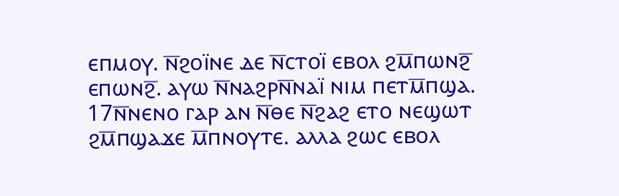ⲉⲡⲙⲟⲩ. ⲛ̅ϩⲟⲓ̈ⲛⲉ ⲇⲉ ⲛ̅ⲥⲧⲟⲓ̈ ⲉⲃⲟⲗ ϩⲙ̅ⲡⲱⲛϩ̅ ⲉⲡⲱⲛϩ̅. ⲁⲩⲱ ⲛ̅ⲛⲁϩⲣⲛ̅ⲛⲁⲓ̈ ⲛⲓⲙ ⲡⲉⲧⲙ̅ⲡϣⲁ. 17ⲛ̅ⲛⲉⲛⲟ ⲅⲁⲣ ⲁⲛ ⲛ̅ⲑⲉ ⲛ̅ϩⲁϩ ⲉⲧⲟ ⲛⲉϣⲱⲧ ϩⲙ̅ⲡϣⲁϫⲉ ⲙ̅ⲡⲛⲟⲩⲧⲉ. ⲁⲗⲗⲁ ϩⲱⲥ ⲉⲃⲟⲗ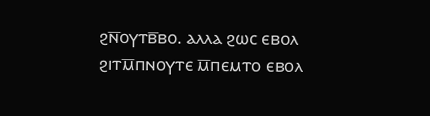ϩⲛ̅ⲟⲩⲧⲃ̅ⲃⲟ. ⲁⲗⲗⲁ ϩⲱⲥ ⲉⲃⲟⲗ ϩⲓⲧⲙ̅ⲡⲛⲟⲩⲧⲉ ⲙ̅ⲡⲉⲙⲧⲟ ⲉⲃⲟⲗ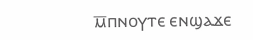ⲙ̅ⲡⲛⲟⲩⲧⲉ ⲉⲛϣⲁϫⲉ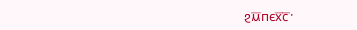ϩⲙ̅ⲡⲉⲭ̅ⲥ̅·